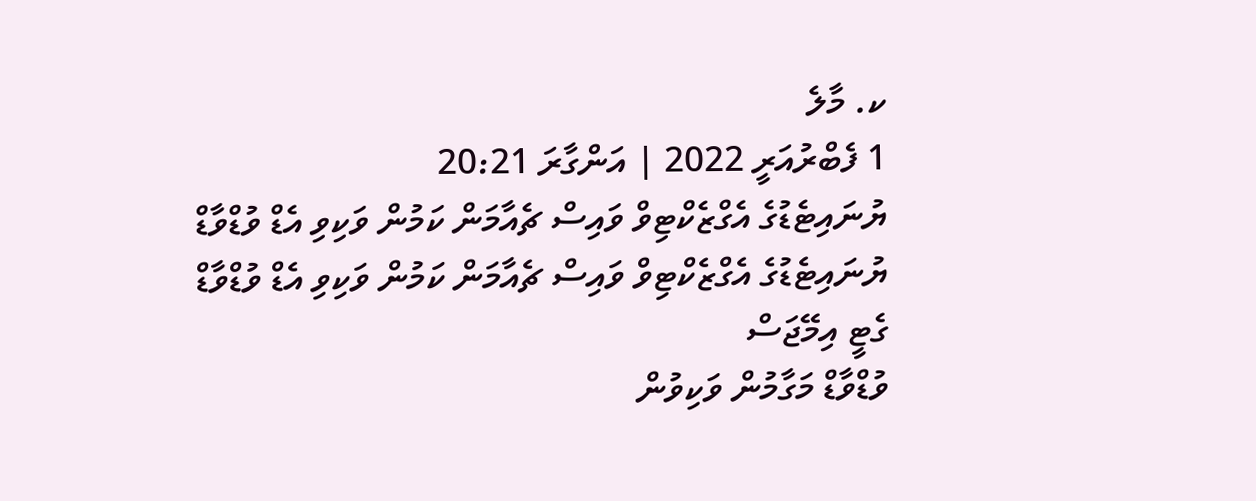ކ. މާލެ
1 ފެބްރުއަރީ 2022 | އަންގާރަ 20:21
ޔުނައިޓެޑުގެ އެގްޒެކްޓިވް ވައިސް ޗެއާމަން ކަމުން ވަކިވި އެޑް ވުޑްވާޑް
ޔުނައިޓެޑުގެ އެގްޒެކްޓިވް ވައިސް ޗެއާމަން ކަމުން ވަކިވި އެޑް ވުޑްވާޑް
ގެޓީ އިމޭޖަސް
ވުޑްވާޑް މަގާމުން ވަކިވުން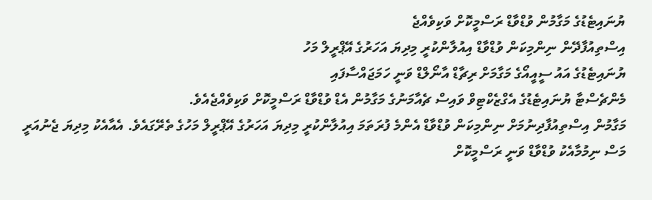ޔުނައިޓެޑުގެ މަގާމުން ވުޑްވާޑް ރަސްމީކޮށް ވަކިވެއްޖެ
އިސްތިއުފާދޭން ނިންމިކަން ވުޑްވާޑް އިއުލާންކުރީ މިދިޔަ އަހަރުގެ އޭޕްރީލް މަހު
ޔުނައިޓެޑުގެ އައު ސީއީއޯގެ މަގާމަށް ރިޗާޑް އާނޯލްޑް ވަނީ ހަމަޖައްސާފައި
މެންޗެސްޓާ ޔުނައިޓެޑުގެ އެގްޒެކްޓިވް ވައިސް ޗެއާމަނުގެ މަގާމުން އެޑް ވުޑްވާޑް ރަސްމީކޮށް ވަކިވެއްޖެއެވެ.
މަގާމުން އިސްތިއުފާދިނުމަށް ނިންމިކަން ވުޑްވާޑް އެންމެ ފުރަތަމަ އިއުލާންކުރީ މިދިޔަ އަހަރުގެ އޭޕްރީލް މަހުގެ ތެރޭގައެވެ. އެއާއެކު މިދިޔަ ޖެނުއަރީ މަސް ނިމުމާއެކު ވުޑްވާޑް ވަނީ ރަސްމީކޮށް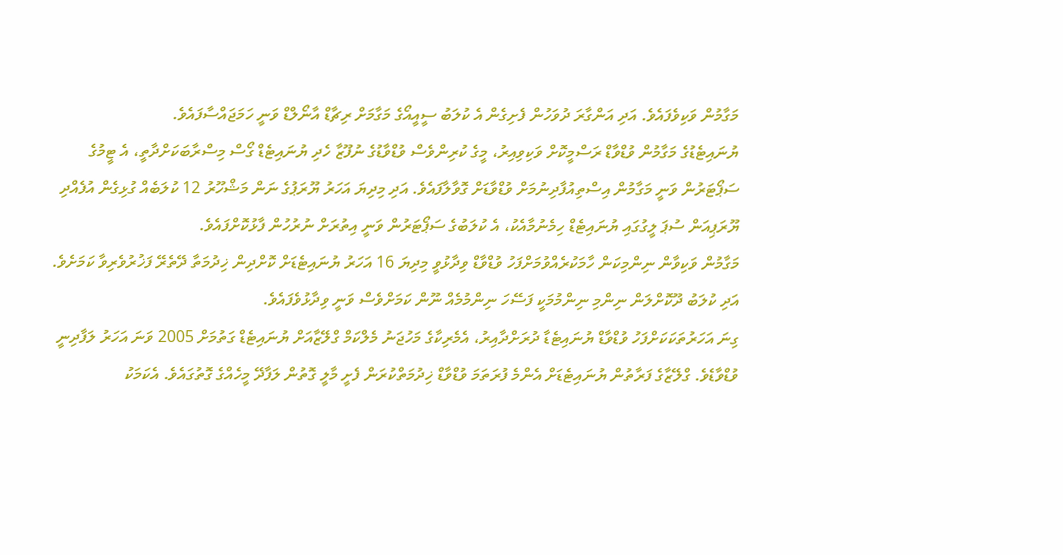މަގާމުން ވަކިވެފައެވެ. އަދި އަންގާރަ ދުވަހުން ފެށިގެން އެ ކުލަބު ސީއީއޯގެ މަގާމަށް ރިޗާޑް އާނޯލްޑް ވަނީ ހަމަޖައްސާފައެވެ.
ޔުނައިޓެޑުގެ މަގާމުން ވުޑްވާޑް ރަސްމީކޮށް ވަކިވިއިރު، މީގެ ކުރިންވެސް ވުޑްވާޑުގެ ނުފޫޒާ ހެދި ޔުނައިޓެޑް ގޯސް މިސްރާބަކަށްދާތީ، އެ ޓީމުގެ ސަޕޯޓަރުން ވަނީ މަގާމުން އިސްތިއުފާދިނުމަށް ވުޑްވާޑަށް ގޮވާލާފައެވެ. އަދި މިދިޔަ އަހަރު ޔޫރަޕުގެ ނަން މަޝްހޫރު 12 ކުލަބެއް ގުޅިގެން އުފެއްދި ޔޫރަޕިއަން ސުޕަ ލީގުގައި ޔުނައިޓެޑް ހިމެނުމާއެކު، އެ ކުލަބުގެ ސަޕޯޓަރުން ވަނީ އިތުރަށް ނުރުހުން ފާޅުކޮށްފައެވެ.
މަގާމުން ވަކިވާން ނިންމިކަން ހާމަކުރެއްވުމަށްފަހު ވުޑްވާޑް ވިދާޅުވީ މިދިޔަ 16 އަހަރު ޔުނައިޓެޑަށް ކޮށްދިން ޚިދުމަތާ ދޭތެރޭ ފަޚުރުވެރިވާ ކަމަށެވެ. އަދި ކުލަބު ދޫކޮށްލަން ނިންމި ނިންމުމަކީ ފަސޭހަ ނިންމުމެއް ނޫން ކަމަށްވެސް ވަނީ ވިދާޅުވެފައެވެ.
ގިނަ އަހަރުތަކަކަށްފަހު ވުޑްވާޑް ޔުނައިޓެޑާ ދުރަށްދާއިރު، އެމެރިކާގެ މަހުޖަނު މެލްކަމް ގްލޭޒާއަށް ޔުނައިޓެޑް ގަތުމަށް 2005 ވަނަ އަހަރު ލަފާދިނީ ވުޑްވާޑެވެ. ގްލޭޒާގެ ފަރާތުން ޔުނައިޓެޑަށް އެންމެ ފުރަތަމަ ވުޑްވާޑް ޚިދުމަތްކުރަން ފެށީ މާލީ ގޮތުން ލަފާދޭ މީހެއްގެ ގޮތުގައެވެ. އެކަމަކު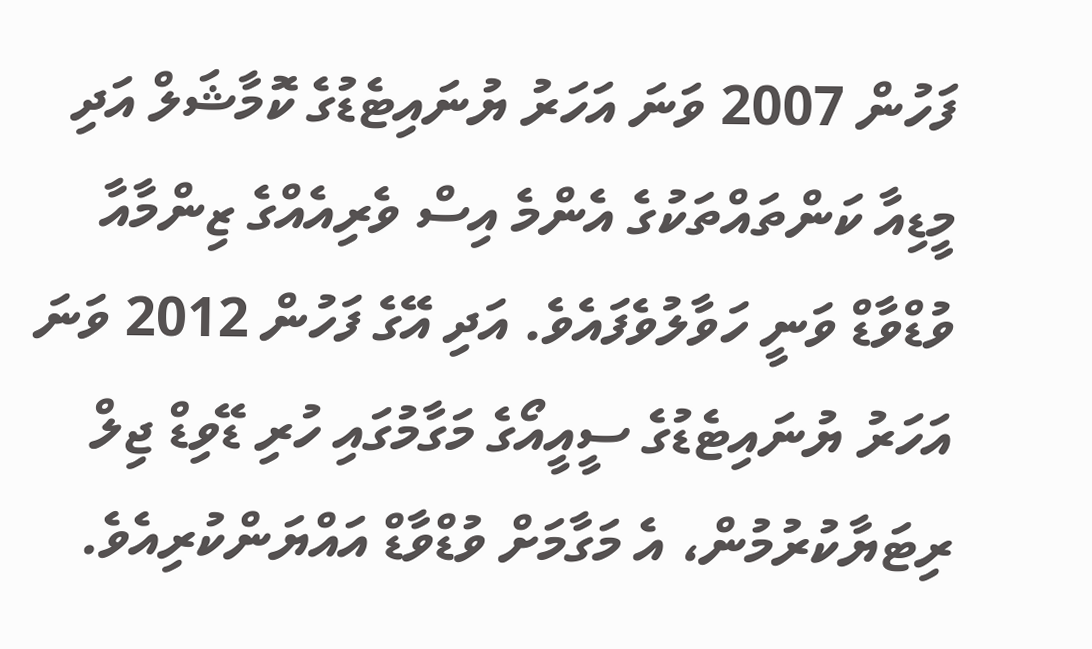ފަހުން 2007 ވަނަ އަހަރު ޔުނައިޓެޑުގެ ކޮމާޝަލް އަދި މީޑިއާ ކަންތައްތަކުގެ އެންމެ އިސް ވެރިއެއްގެ ޒިންމާއާ ވުޑްވާޑް ވަނީ ހަވާލުވެފައެވެ. އަދި އޭގެ ފަހުން 2012 ވަނަ އަހަރު ޔުނައިޓެޑުގެ ސީއީއޯގެ މަގާމުގައި ހުރި ޑޭވިޑް ޖިލް ރިޓަޔާކުރުމުން، އެ މަގާމަށް ވުޑްވާޑް އައްޔަންކުރިއެވެ.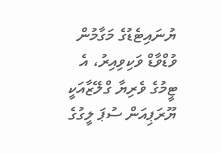ޔުނައިޓެޑުގެ މަގާމުން ވުޑްވާޑް ވަކިވިއިރު، އެ ޓީމުގެ ވެރިޔާ ގްލޭޒާއަކީ ޔޫރަޕިއަން ސުޕަ ލީގުގެ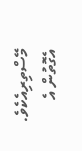މޭސްތިރިއެކެވެ. އެގޮތުން އެ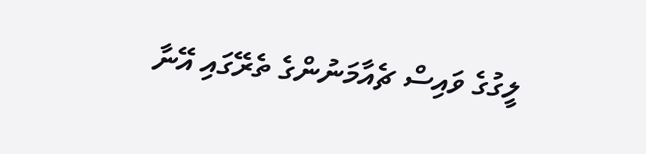ލީގުގެ ވައިސް ޗެއާމަނުންގެ ތެރޭގައި އޭނާ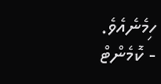ހިމެނެއެވެ.
- ކޮމެންޓް